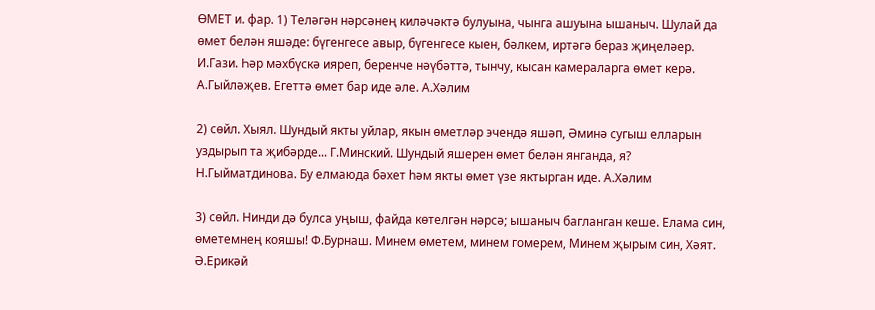ӨМЕТ и. фар. 1) Теләгән нәрсәнең киләчәктә булуына, чынга ашуына ышаныч. Шулай да өмет белән яшәде: бүгенгесе авыр, бүгенгесе кыен, бәлкем, иртәгә бераз җиңеләер. И.Гази. Һәр мәхбүскә ияреп, беренче нәүбәттә, тынчу, кысан камераларга өмет керә. А.Гыйләҗев. Егеттә өмет бар иде әле. А.Хәлим

2) сөйл. Хыял. Шундый якты уйлар, якын өметләр эчендә яшәп, Әминә сугыш елларын уздырып та җибәрде... Г.Минский. Шундый яшерен өмет белән янганда, я? Н.Гыйматдинова. Бу елмаюда бәхет һәм якты өмет үзе яктырган иде. А.Хәлим

3) сөйл. Нинди дә булса уңыш, файда көтелгән нәрсә; ышаныч багланган кеше. Елама син, өметемнең кояшы! Ф.Бурнаш. Минем өметем, минем гомерем, Минем җырым син, Хәят. Ә.Ерикәй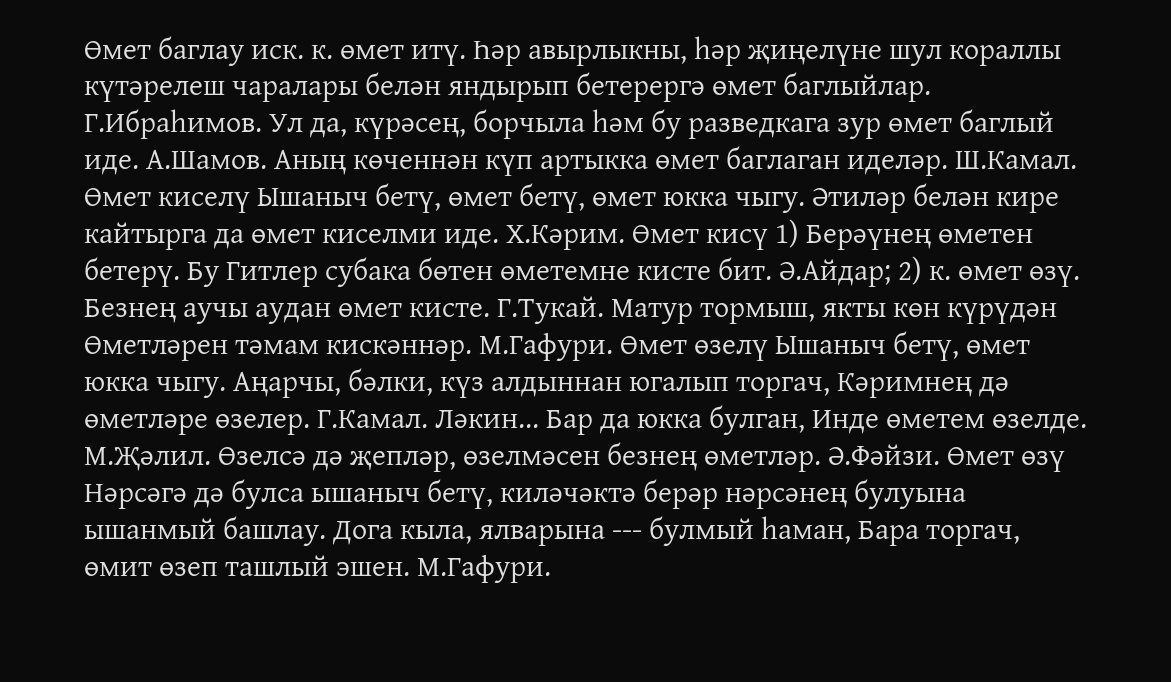Өмет баглау иск. к. өмет итү. Һәр авырлыкны, һәр җиңелүне шул кораллы күтәрелеш чаралары белән яндырып бетерергә өмет баглыйлар. Г.Ибраһимов. Ул да, күрәсең, борчыла һәм бу разведкага зур өмет баглый иде. А.Шамов. Аның көченнән күп артыкка өмет баглаган иделәр. Ш.Камал. Өмет киселү Ышаныч бетү, өмет бетү, өмет юкка чыгу. Әтиләр белән кире кайтырга да өмет киселми иде. Х.Кәрим. Өмет кисү 1) Берәүнең өметен бетерү. Бу Гитлер субака бөтен өметемне кисте бит. Ә.Айдар; 2) к. өмет өзү. Безнең аучы аудан өмет кисте. Г.Тукай. Матур тормыш, якты көн күрүдән Өметләрен тәмам кискәннәр. М.Гафури. Өмет өзелү Ышаныч бетү, өмет юкка чыгу. Аңарчы, бәлки, күз алдыннан югалып торгач, Кәримнең дә өметләре өзелер. Г.Камал. Ләкин... Бар да юкка булган, Инде өметем өзелде. М.Җәлил. Өзелсә дә җепләр, өзелмәсен безнең өметләр. Ә.Фәйзи. Өмет өзү Нәрсәгә дә булса ышаныч бетү, киләчәктә берәр нәрсәнең булуына ышанмый башлау. Дога кыла, ялварына --- булмый һаман, Бара торгач, өмит өзеп ташлый эшен. М.Гафури.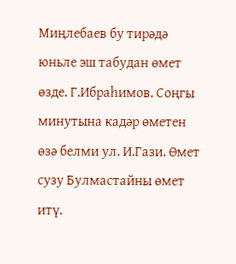Миңлебаев бу тирәдә юньле эш табудан өмет өзде. Г.Ибраһимов. Соңгы минутына кадәр өметен өзә белми ул. И.Гази. Өмет сузу Булмастайны өмет итү.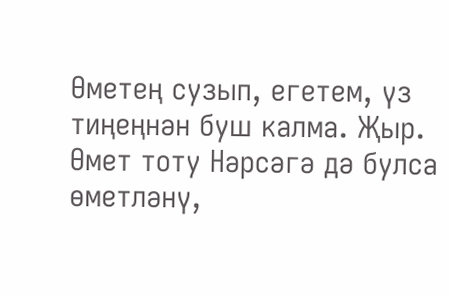Өметең сузып, егетем, үз тиңеңнән буш калма. Җыр. Өмет тоту Нәрсәгә дә булса өметләнү,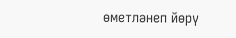өметләнеп йөрү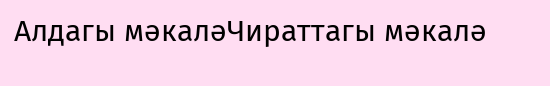Алдагы мәкаләЧираттагы мәкалә